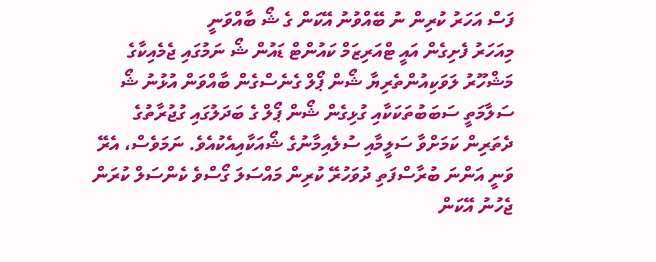ފަސް އަހަރު ކުރިން ނު ބޭއްވުނު އޭކަން ގެ ޝޯ ބާއްވަނީ
މިއަހަރު ފެށިގެން އައީ ޓްއަރިޒަމް ކައުންޓް ޑައުން ޝޯ ނަމުގައި ޖެމެއިކާގެ މަޝްހޫރު ލަވަކިއުންތެރިޔާ ޝޯން ޕޯލް ގެނެސްގެން ބާއްވަން އުޅުނު ޝޯ ސަލާމަތީ ސަބަބުތަކަކާއި ގުޅިގެން ޝޯން ޕޯލް ގެ ބަދަލުގައި ގުޖުރާތުގެ ދެތަރިން ކަމަށްވާ ސަލީމާއި ސުލެއިމާނުގެ ޝޯއަކާއިއެކުއެވެ. ނަމަވެސް، އެރޭ ވަނީ އަންނަ ބުރާސްފަތި ދުވަހުރޭ ކުރިން މައްސަލަ ގޯސްވެ ކެންސަލް ކުރަން ޖެހުނު އޭކަން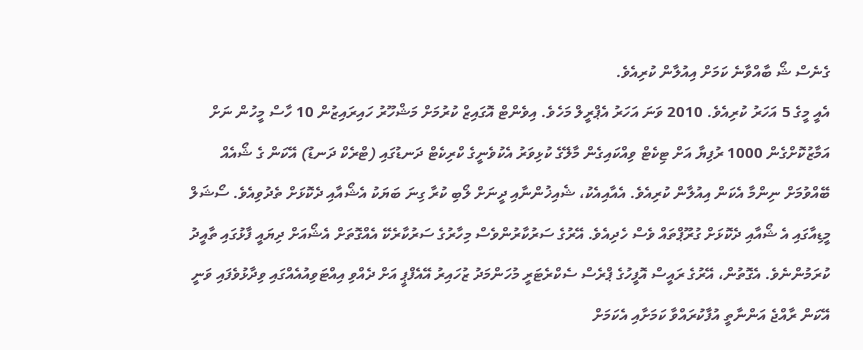ގެނެސް ޝޯ ބާއްވާނެ ކަމަށް އިއުލާން ކުރިއެވެ.
އެއީ މީގެ 5 އަހަރު ކުރިއެވެ. 2010 ވަނަ އަހަރު އެޕްރީލް މަހެވެ. އިވެންޓް އޮގައިޒް ކުރުމަށް މަޝްހޫރު ހައިރައިޒުން 10 ހާސް މީހުން ނަށް އަމާޒުކޮށްގެން 1000 ރުފިޔާ އަށް ޓިކެޓް ވިއްކައިގެން މާލޭގެ ކުޅިވަރު އެކުވެނީގެ ކްރިކެޓް ދަނޑުގައި (ޓްރެކް ދަނޑު) އޭކަން ގެ ޝޯއެއް ބޭއްވުމަށް ނިންމާ އެކަން އިއުލާން ކުރިއެވެ. އެއާއިއެކު، ޝެއިޚުންނާއި ދީނަށް ލޯބި ކުރާ ގިނަ ބަޔަކު އެޝޯއާއި ދެކޮޅަށް ތެދުވިއެވެ. ސޯޝަލް މީޑިއާގައި އެ ޝޯއާއި ދެކޮޅަށް ގުރޫޕްތައް ވެސް ހެދިއެވެ. އޭރުގެ ސަރުކާރުންވެސް މިހާރުގެ ސަރުކާރެކޭ އެއްގޮތަށް އެޝޯއަށް ދިޔައީ ފާޅުގައި ތާއީދު ކުރަމުންނެވެ. އެގޮތުން، އޭރުގެ ރައީސް އޮފީހުގެ ޕްރެސް ސެކްރެޓަރީ މުހަންމަދު ޒުހައިރު އޭއެފްޕީ އަށް ދެއްވި އިއްޓަވިއުއެއްގައި ވިދާޅުވެފައި ވަނީ އޭކަން ރާއްޖެ އަންނާތީ އުފާކުރައްވާ ކަމަށާއި އެކަމަށް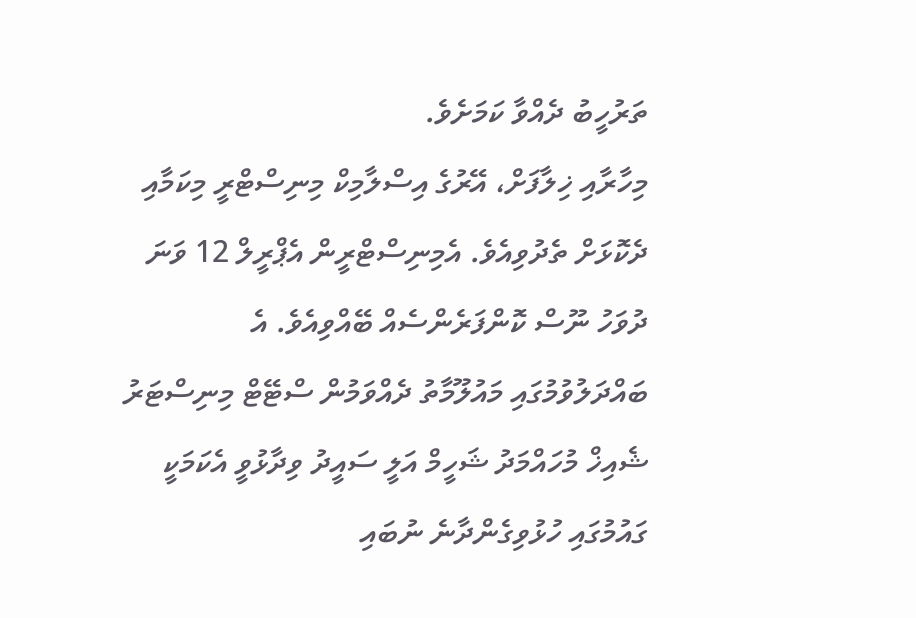ތަރުހީބު ދެއްވާ ކަމަށެވެ.
މިހާރާއި ޚިލާފަށް، އޭރުގެ އިސްލާމިކް މިނިސްޓްރީ މިކަމާއި ދެކޮޅަށް ތެދުވިއެވެ. އެމިނިސްޓްރީން އެޕްރީލް 12 ވަނަ ދުވަހު ނޫސް ކޮންފަރެންސެއް ބޭއްވިއެވެ. އެ ބައްދަލުވުމުގައި މައުލޫމާތު ދެއްވަމުން ސްޓޭޓް މިނިސްޓަރު ޝެއިޚް މުހައްމަދު ޝަހީމް އަލީ ސައީދު ވިދާޅުވީ އެކަމަކީ ގައުމުގައި ހުޅުވިގެންދާނެ ނުބައި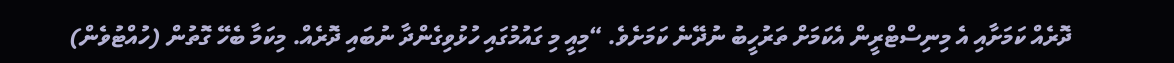ދޮރެއް ކަމަށާއި އެ މިނިސްޓްރީން އެކަމަށް ތަރުހީބު ނުދޭނެ ކަމަށެވެ. “މިއީ މި ގައުމުގައި ހުޅުވިގެންދާ ނުބައި ދޮރެއް. މިކަމާ ބެހޭ ގޮތުން (ހުއްޓުވެން)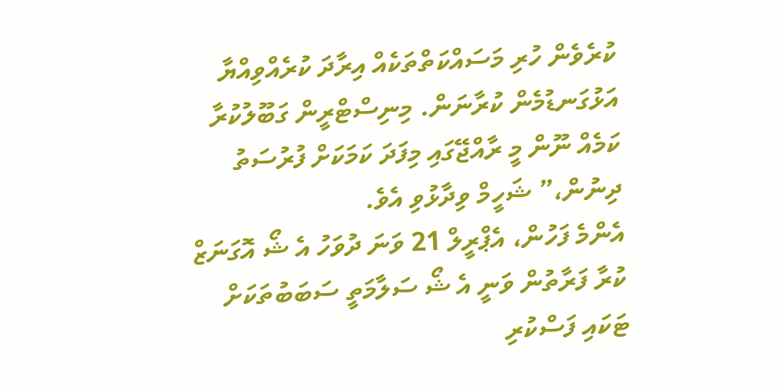ކުރެވެން ހުރި މަސައްކަތްތަކެއް އިރާދަ ކުރެއްވިއްޔާ އަޅުގަނޑުމެން ކުރާނަން. މިނިސްޓްރީން ގަބޫލުކުރާ ކަމެއް ނޫން މީ ރާއްޖޭގައި މިފަދަ ކަމަކަށް ފުރުސަތު ދިނުން،” ޝަހީމް ވިދާޅުވި އެވެ.
އެންމެ ފަހުން، އެޕްރީލް 21 ވަނަ ދުވަހު އެ ޝޯ އޮގަނަޒް ކުރާ ފަރާތުން ވަނީ އެ ޝޯ ސަލާމަތީ ސަބަބުތަކަށް ޓަކައި ފަސްކުރި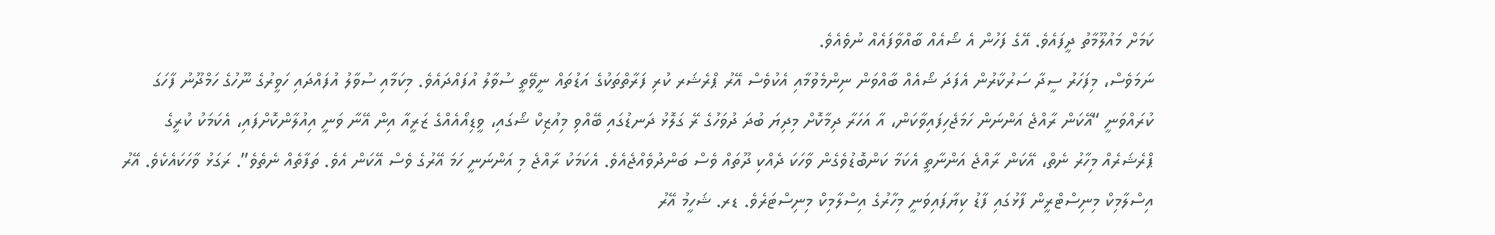ކަމަށް މައުލޫމާތު ދީފައެވެ. އޭގެ ފަހުން އެ ޝޯއެއް ބާއްވާފައެއް ނުވެއެވެ.
ނަމަވެސް، މިފަހަރު ސީދާ ސަރުކާރުން އެފަދަ ޝޯއެއް ބާއްވަން ނިންމެވުމާއި އެކުވެސް އޭރު ޕްރެޝަރ ކުރި ފަރާތްތަކުގެ އަޑުތައް ނީވޭތީ ސުވާލު އުފައްދައެވެ. މިކަމާއި ސުވާލު އުފައްދައި ހަވީރުގެ ނޫހުގެ ހަމްދޫނު ފާހަގަ ކުރައްވަނީ “އޭކަން ރާއްޖެ އަންނަން ހަމަޖެހިފައިވާކަން، އާ އަހަރާ ދިމާކޮށް މިދިޔަ ބުދަ ދުވަހުގެ ރޭ ގަލޮޅު ދަނޑުގައި ބޭއްވި މިއުޒިކް ޝޯގައި، ވީޑިއޯއެއްގެ ޒަރީއާ އިން އޭނާ ވަނީ އިއުލާންކޮށްފައި، އެކަމަކު ކުރީގެ ޕްރެޝަރެއް މިހާރު ނެތް، އޭކަން ރާއްޖެ އަންނާތީ އެކަމާ ކަންބޮޑުވެގެން ވާހަކަ ދެއްކި ދޫތައް ވެސް ބަންދުވެއްޖެއެވެ. އެކަމަކު ރާއްޖެ މި އަންނަނީ ހަމަ އޭރުގެ ވެސް އޭކަން އެވެ. ތަފާތެއް ނެތެވެ”. ރަގަޅު ވާހަކައެކެވެ. އޭރު އިސްލާމިކް މިނިސްޓްރީން ފާޅުގައި ފާޑު ކިޔާފައިވަނީ މިހާރުގެ އިސްލާމިކް މިނިސްޓަރެވެ. ޑރ. ޝަހީމު އޭރު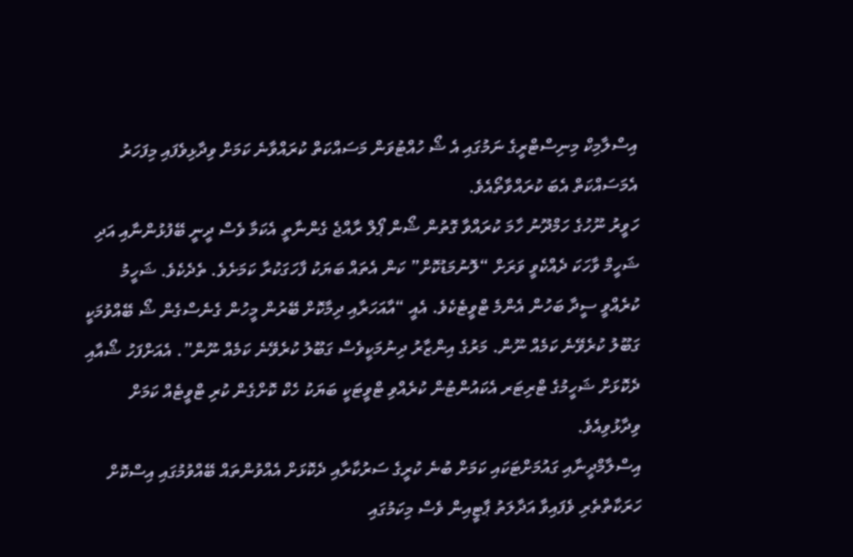އިސްލާމިކް މިނިސްޓްރީގެ ނަމުގައި އެ ޝޯ ހުއްޓުވަން މަސައްކަތް ކުރައްވާނެ ކަމަށް ވިދާޅިވެފައި މިފަހަރު އެމަސައްކަތް އެބަ ކުރައްވާތޯއެވެ.
ހަވީރު ނޫހުގެ ހަމްދޫނު ހާމަ ކުރައްވާ ގޮތުން ޝޯން ޕޯލް ރާއްޖެ ގެންނާތީ އެކަމާ ވެސް ދީނީ ބޭފުޅުންނާއި އަދި ޝަހީމް ވާހަކަ ދެއްކެވީ ވަރަށް “ލޮނުމަޑުކޮށް” ކަން އެތައް ބަޔަކު ފާހަގަކުރާ ކަމަށެވެ. ތެދެކެވެ. ޝަހީމު ކުރެއްވީ ސީދާ ބަހުން އެންމެ ޓްވީޓެކެވެ. އެއީ “އާއަހަރާއި ދިމާކޮށް ބޭރުން މީހުން ގެނެސްގެން ޝޯ ބޭއްވުމަކީ ގަބޫލު ކުރެވޭނެ ކަމެއް ނޫން. މަރުގެ އިންޒާރު ދިނުމަކީވެސް ގަބޫލު ކުރެވޭނެ ކަމެއް ނޫން”. އެއަށްފަހު ޝޯއާއި ދެކޮޅަށް ޝަހީމުގެ ޓްރިޓަރ އެކައުންޓުން ކުރެއްވި ޓްވީޓަކީ ބަޔަކު ހެކް ކޮށްގެން ކުރި ޓްވީޓެއް ކަމަށް ވިދާޅުވިއެވެ.
އިސްލާމްދީނާއި ގައުމަށްޓަކައި ކަމަށް ބުނެ ކުރީގެ ސަރުކާރާއި ދެކޮޅަށް އެއްވުންތައް ބޭއްވުމުގައި އިސްކޮށް ހަރަކާތްތެރި ވެފައިވާ އަދާލަތު ޕާޓީއިން ވެސް މިކަމުގައި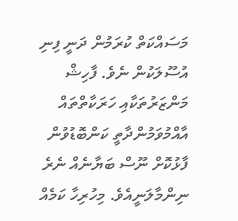މަސައްކަތް ކުރަމުން ދަނީ ފިނި އުސޫލަކުން ނެވެ. ފާހިޝް މަންޒަރުތަކާއި ހަރަކާތްތައް އާއްމުވަމުންދާތީ ކަންބޮޑުވުން ފާޅުކޮށް ނޫސް ބަޔާނެއް ނެރެ ނިންމާލަނީއެވެ. މިހުރިހާ ކަމެއް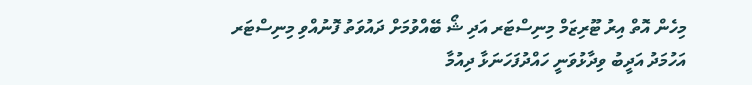މިހެން އޮތް އިރު ޓޫރިޒަމް މިނިސްޓަރ އަދި ޝޯ ބޭއްވުމަށް ދައުވަތު ފޮނުއްވި މިނިސްޓަރ އަހުމަދު އަދީބު ވިދާޅުވަނީ ހައްދުފަހަނަޅާ ދިއުމާ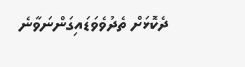ދެކޮޅަށް ތެދުވެވަޑައިގަންނަވާނެ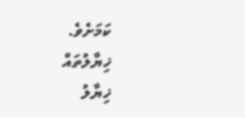ކަމަށެވެ.
ޚިޔާލުތައް
ޚިޔާލު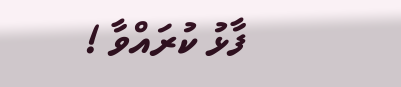ފާޅު ކުރައްވާ !